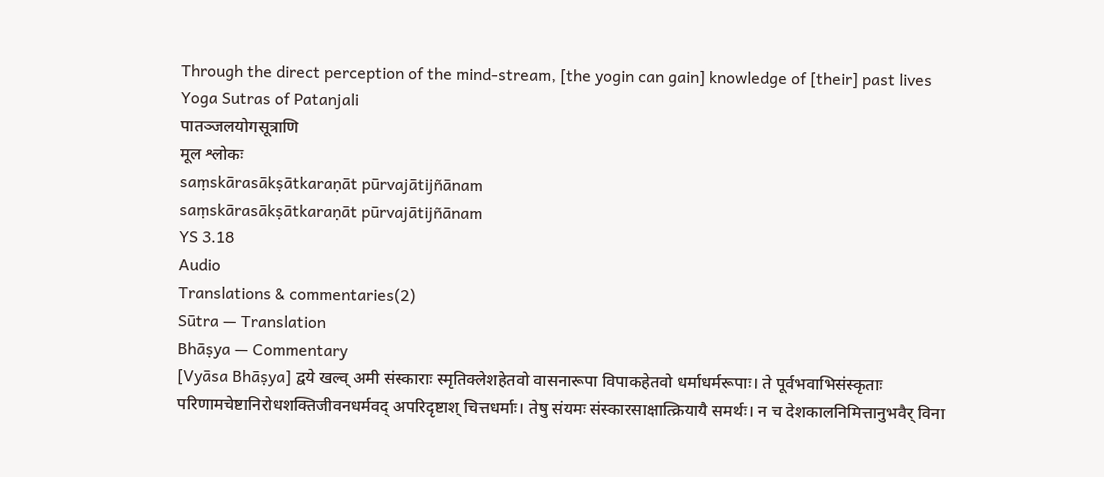Through the direct perception of the mind-stream, [the yogin can gain] knowledge of [their] past lives
Yoga Sutras of Patanjali
पातञ्जलयोगसूत्राणि
मूल श्लोकः
saṃskārasākṣātkaraṇāt pūrvajātijñānam
saṃskārasākṣātkaraṇāt pūrvajātijñānam
YS 3.18
Audio
Translations & commentaries(2)
Sūtra — Translation
Bhāṣya — Commentary
[Vyāsa Bhāṣya] द्वये खल्व् अमी संस्काराः स्मृतिक्लेशहेतवो वासनारूपा विपाकहेतवो धर्माधर्मरूपाः। ते पूर्वभवाभिसंस्कृताः परिणामचेष्टानिरोधशक्तिजीवनधर्मवद् अपरिदृष्टाश् चित्तधर्माः। तेषु संयमः संस्कारसाक्षात्क्रियायै समर्थः। न च देशकालनिमित्तानुभवैर् विना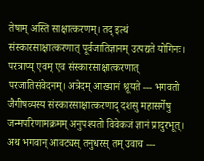तेषाम् अस्ति साक्षात्करणम्। तद् इत्थं संस्कारसाक्षात्करणात् पूर्वजातिज्ञानम् उत्पद्यते योगिनः। परत्राप्य् एवम् एव संस्कारसाक्षात्करणात् परजातिसंवेदनम्। अत्रेदम् आख्यानं श्रूयते --- भगवतो जैगीषव्यस्य संस्कारसाक्षात्करणाद् दशसु महासर्गेषु जन्मपरिणामक्रमम् अनुपश्यतो विवेकजं ज्ञानं प्रादुरभूत्। अथ भगवान् आवट्यस् तनुधरस् तम् उवाच ---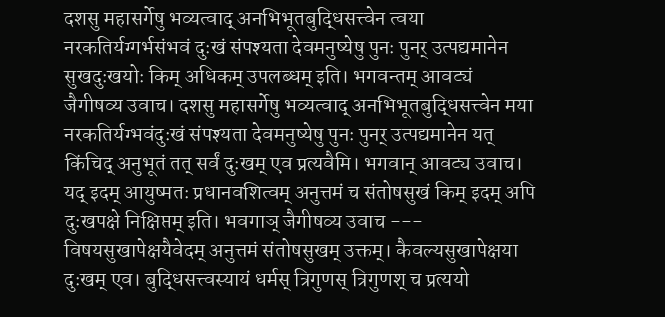दशसु महासर्गेषु भव्यत्वाद् अनभिभूतबुद्धिसत्त्वेन त्वया नरकतिर्यग्गर्भसंभवं दुःखं संपश्यता देवमनुष्येषु पुनः पुनर् उत्पद्यमानेन सुखदुःखयोः किम् अधिकम् उपलब्धम् इति। भगवन्तम् आवट्यं जैगीषव्य उवाच। दशसु महासर्गेषु भव्यत्वाद् अनभिभूतबुद्धिसत्त्वेन मया नरकतिर्यग्भवंदुःखं संपश्यता देवमनुष्येषु पुनः पुनर् उत्पद्यमानेन यत् किंचिद् अनुभूतं तत् सर्वं दुःखम् एव प्रत्यवैमि। भगवान् आवट्य उवाच। यद् इदम् आयुष्मतः प्रधानवशित्वम् अनुत्तमं च संतोषसुखं किम् इदम् अपि दुःखपक्षे निक्षिप्तम् इति। भवगाञ् जैगीषव्य उवाच --- विषयसुखापेक्षयैवेदम् अनुत्तमं संतोषसुखम् उक्तम्। कैवल्यसुखापेक्षया दुःखम् एव। बुद्धिसत्त्वस्यायं धर्मस् त्रिगुणस् त्रिगुणश् च प्रत्ययो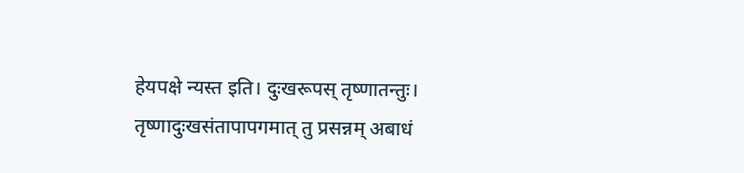हेयपक्षे न्यस्त इति। दुःखरूपस् तृष्णातन्तुः। तृष्णादुःखसंतापापगमात् तु प्रसन्नम् अबाधं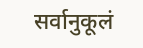सर्वानुकूलं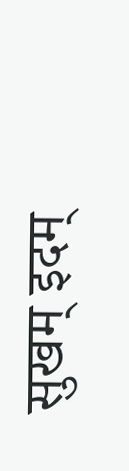सुखम् इदम्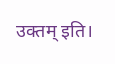उक्तम् इति।